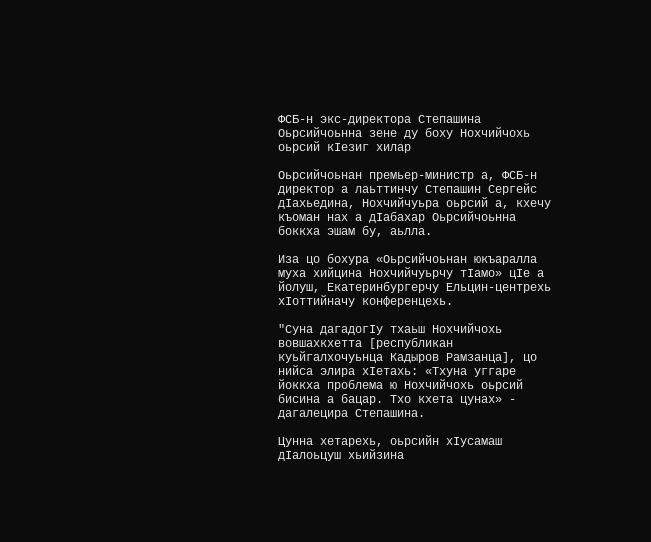ФСБ-н экс-директора Степашина Оьрсийчоьнна зене ду боху Нохчийчохь оьрсий кIезиг хилар

Оьрсийчоьнан премьер-министр а, ФСБ-н директор а лаьттинчу Степашин Сергейс дIахьедина, Нохчийчуьра оьрсий а, кхечу къоман нах а дIабахар Оьрсийчоьнна боккха эшам бу, аьлла.

Иза цо бохура «Оьрсийчоьнан юкъаралла муха хийцина Нохчийчуьрчу тIамо» цIе а йолуш, Екатеринбургерчу Ельцин-центрехь хIоттийначу конференцехь.

"Суна дагадогIу тхаьш Нохчийчохь вовшахкхетта [республикан куьйгалхочуьнца Кадыров Рамзанца], цо нийса элира хIетахь: «Тхуна уггаре йоккха проблема ю Нохчийчохь оьрсий бисина а бацар. Тхо кхета цунах» - дагалецира Степашина.

Цунна хетарехь, оьрсийн хIусамаш дIалоьцуш хьийзина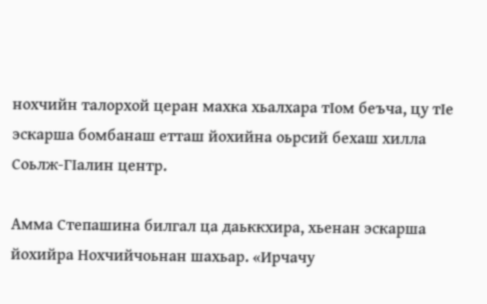нохчийн талорхой церан махка хьалхара тIом беъча, цу тIе эскарша бомбанаш етташ йохийна оьрсий бехаш хилла Соьлж-ГIалин центр.

Амма Степашина билгал ца даьккхира, хьенан эскарша йохийра Нохчийчоьнан шахьар. «Ирчачу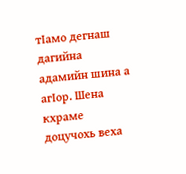тIамо дегнаш дагийна адамийн шина а агIор. Шена кхраме доцучохь веха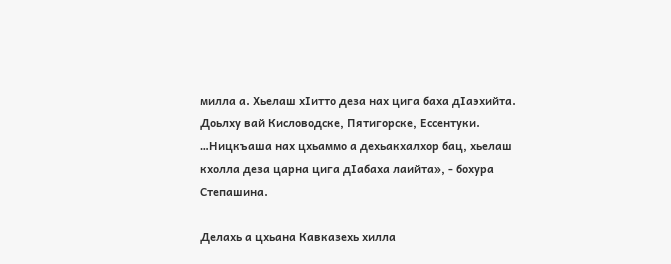милла а. Хьелаш хIитто деза нах цига баха дIаэхийта. Доьлху вай Кисловодске, Пятигорске, Ессентуки. …Ницкъаша нах цхьаммо а дехьакхалхор бац, хьелаш кхолла деза царна цига дIабаха лаийта», - бохура Степашина.

Делахь а цхьана Кавказехь хилла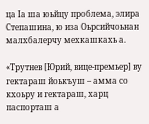ца Iа ша юьйцу проблема, элира Степашина, ю иза Оьрсийчоьнан малхбалерчу мехкашкахь а.

«Трутнев [Юрий, вице-премьер] ву гектараш йоькъуш – амма со кхоьру и гектараш, харц паспорташ а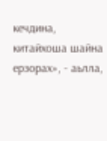кечдина, китайхоша шайна ерзорах», - аьлла,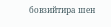бовзийтира шен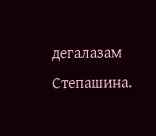дегалазам Степашина.